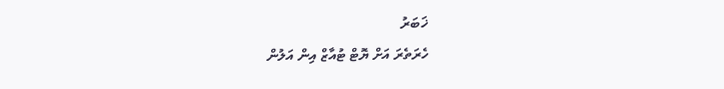ޚަބަރު
ހެރަތެރަ އަށް ޔޮޓް ޓުއާޒް އިން އަލުން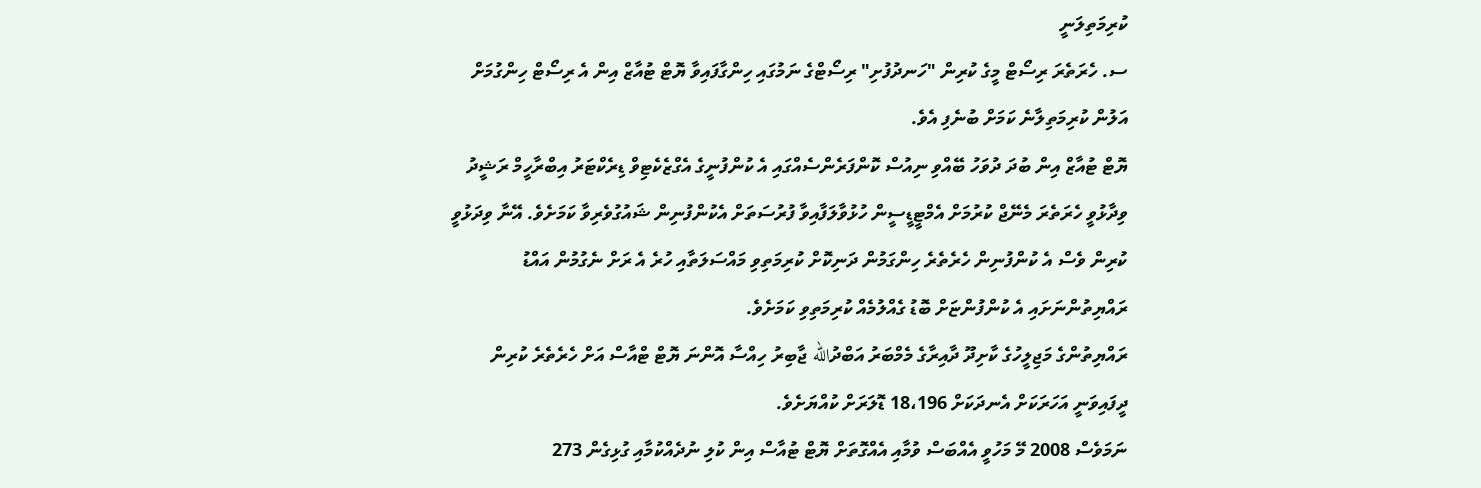ކުރިމަތިލަނީ
ސ. ހެރަތެރަ ރިސޯޓް މީގެ ކުރިން "ހަނދުފުށި" ރިސޯޓްގެ ނަމުގައި ހިންގާފައިވާ ޔޮޓް ޓުއާޒް އިން އެ ރިސޯޓް ހިންގުމަށް އަލުން ކުރިމަތިލާނެ ކަމަށް ބުނެފި އެވެ.
ޔޮޓް ޓުއާޒް އިން ބުދަ ދުވަހު ބޭއްވި ނިއުސް ކޮންފަރެންސެއްގައި އެ ކުންފުނީގެ އެގްޒެކެޓިވް ޑިރެކްޓަރު އިބްރާހީމް ރަޝީދު ވިދާޅުވީ ހެރަތެރަ މެނޭޖް ކުރުމަށް އެމްޓީޑީސީން ހުޅުވާލަފާއިވާ ފުރުސަތަށް އެކުންފުނިން ޝައުގުވެރިވާ ކަމަށެވެ. އޭނާ ވިދަޅުވީ ކުރިން ވެސް އެ ކުންފުނިން ހެރެތެރެ ހިންގަމުން ދަނިކޮށް ކުރިމަތިވި މައްސަލަތާއި ހުރެ އެ ރަށް ނެގުމުން އައްޑު ރައްޔިތުންނަށައި އެ ކުންފުންޏަށް ބޮޑު ގެއްލުމެއް ކުރިމަތިވި ކަމަށެވެ.
ރައްޔިތުންގެ މަޖިލީހުގެ ކާށިދޫ ދާއިރާގެ މެމްބަރު އަބްދުالله ޖާބިރު ހިއްސާ އޮންނަ ޔޮޓް ޓްއާސް އަށް ހެރެތެރެ ކުރިން ދީފައިވަނީ އަހަރަކަށް އެނދަކަށް 18،196 ޑޮލަރަށް ކުއްޔަށެވެ.
ނަމަވެސް 2008 މޭ މަހުވީ އެއްބަސް ވުމާއި އެއްގޮތަށް ޔޮޓް ޓުއާސް އިން ކުލި ނުދެއްކުމާއި ގުޅިގެން 273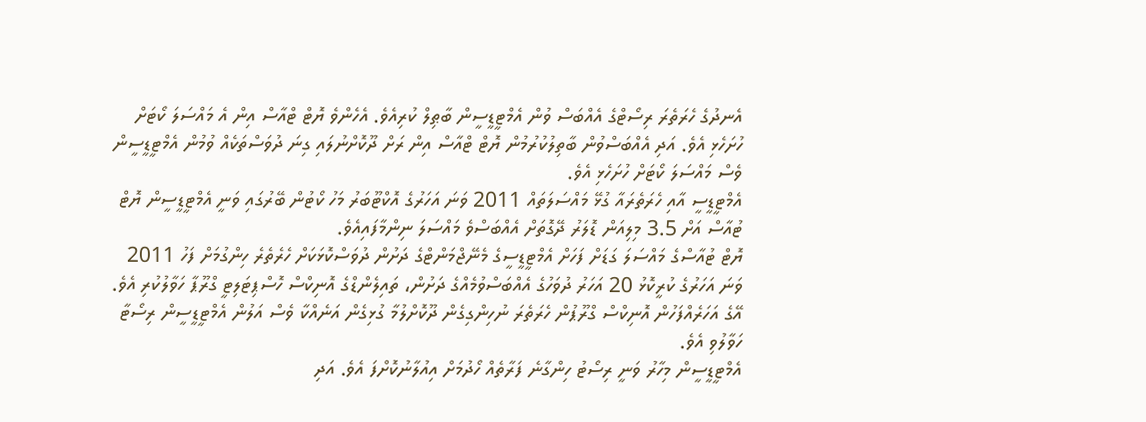އެނދުގެ ހެރަތެރަ ރިސޯޓްގެ އެއްބަސް ވުން އެމްޓީޑީސީން ބާޠިލް ކުރިއެވެ. އެހެންވެ ޔޮޓް ޓްއާސް އިން އެ މައްސަލަ ކޯޓަށް ހުށަހެޅި އެވެ. އަދި އެއްބަސްވުން ބާތިލުކުރުމުން ޔޮޓް ޓްއާސް އިން ރަށް ދޫކޮށްނުލައި ގިނަ ދުވަސްތަކެއް ވުމުން އެމްޓީޑީސީން ވެސް މައްސަލަ ކޯޓަށް ހުށަހެޅި އެވެ.
އެމްޓީޑީސީ އާއި ހެރަތެރައާ ގުޅޭ މައްސަލަތައް 2011 ވަނަ އަހަރުގެ އޮކްޓޫބަރު މަހު ކޯޓުން ބޭރުގައި ވަނީ އެމްޓީޑީސީން ޔޮޓް ޓުއާސް އަށް 3.5 މިލިއަން ޑޮލަރު ދޭގޮތަށް އެއްބަސްވެ މައްސަލަ ނިންމާފައިއެވެ.
ޔޮޓް ޓުއާސްގެ މައްސަލަ ގަޑަށް ފަހަށް އެމްޓީޑީސީގެ މެނޭޖްމަންޓްގެ ދަށުން ދުވަސްކޮޅަކަށް ހެރެތެރެ ހިންގުމަށް ފަހު 2011 ވަނަ އަހަރުގެ ކުރީކޮޅު 20 އަހަރު ދުވަހުގެ އެއްބަސްވުމެއްގެ ދަށުން، ތައިލެންޑްގެ އޮނިކްސް ހޮސްޕިޓަލިޓީ ގްރޫޕާ ހަވާލުކުރި އެވެ.
އޭގެ އަހަރެއްފަހުން އޮނިކްސް ގްރޫޕުން ހެރަތެރަ ނުހިންގިގެން ދޫކޮށްލުމާ ގުޅިގެން އަނެއްކާ ވެސް އަލުން އެމްޓީޑީސީން ރިސޯޓާ ހަވާލުވި އެވެ.
އެމްޓީޑީސީން މިހާރު ވަނީ ރިސޯޓު ހިންގާނެ ފަރާތެއް ހޯދުމަށް އިއުލާނުކޮށްފަ އެވެ. އަދި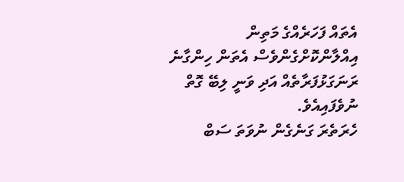އެތައް ފަހަރެއްގެ މަތިން އިއްލާންކޮށްގެންވެސް އެތަން ހިންގާނެ ރަނަގަޅުފަރާތެއް އަދި ވަނީ ލިބޭ ގޮތް ނުވެފައިއެވެ.
ހެރަތެރަ ގަނެގެން ނުވަތަ ސަބް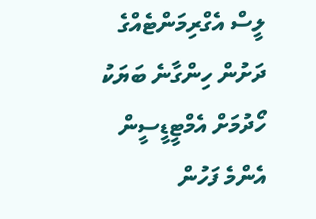ލީސް އެގްރިމަންޓެއްގެ ދަށުން ހިންގާނެ ބަޔަކު ހޯދުމަށް އެމްޓީޑީސީން އެންމެ ފަހުން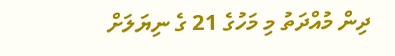ދިން މުއްދަތު މި މަހުގެ 21 ގެ ނިޔަލަށް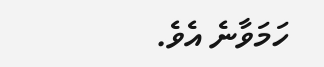ހަމަވާނެ އެވެ.